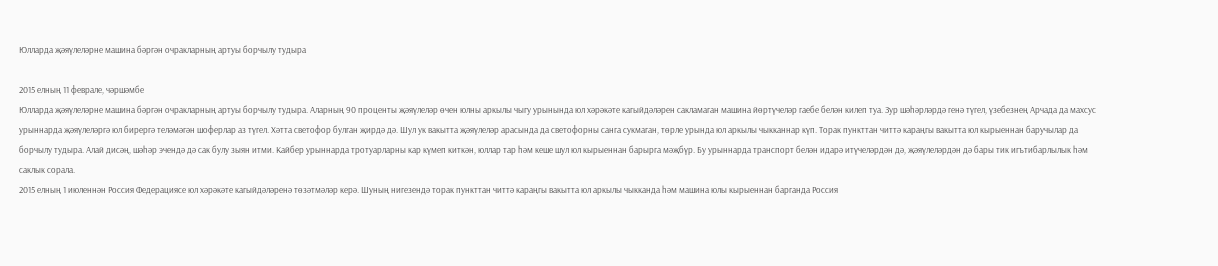Юлларда җәяүлеләрне машина бәргән очракларның артуы борчылу тудыра

2015 елның 11 феврале, чәршәмбе
Юлларда җәяүлеләрне машина бәргән очракларның артуы борчылу тудыра. Аларның 90 проценты җәяүлеләр өчен юлны аркылы чыгу урынында юл хәрәкәте кагыйдәләрен сакламаган машина йөртүчеләр гаебе белән килеп туа. Зур шәһәрләрдә генә түгел, үзебезнең Арчада да махсус урыннарда җәяүлеләргә юл бирергә теләмәгән шоферлар аз түгел. Хәтта светофор булган җирдә дә. Шул ук вакытта җәяүлеләр арасында да светофорны санга сукмаган, төрле урында юл аркылы чыкканнар күп. Торак пункттан читтә караңгы вакытта юл кырыеннан баручылар да борчылу тудыра. Алай дисәң, шәһәр эчендә дә сак булу зыян итми. Кайбер урыннарда тротуарларны кар күмеп киткән, юллар тар һәм кеше шул юл кырыеннан барырга мәҗбүр. Бу урыннарда транспорт белән идарә итүчеләрдән дә, җәяүлеләрдән дә бары тик игътибарлылык һәм саклык сорала.
2015 елның 1 июленнән Россия Федерациясе юл хәрәкәте кагыйдәләренә төзәтмәләр керә. Шуның нигезендә торак пункттан читтә караңгы вакытта юл аркылы чыкканда һәм машина юлы кырыеннан барганда Россия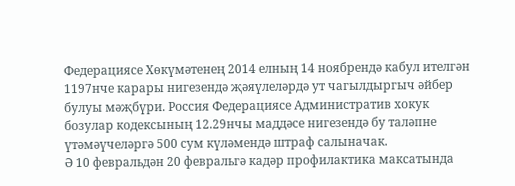Федерациясе Хөкүмәтенең 2014 елның 14 ноябрендә кабул ителгән 1197нче карары нигезендә җәяүлеләрдә ут чагылдыргыч әйбер булуы мәҗбүри. Россия Федерациясе Административ хокук бозулар кодексының 12.29нчы маддәсе нигезендә бу таләпне үтәмәүчеләргә 500 сум күләмендә штраф салыначак.
Ә 10 февральдән 20 февральгә кадәр профилактика максатында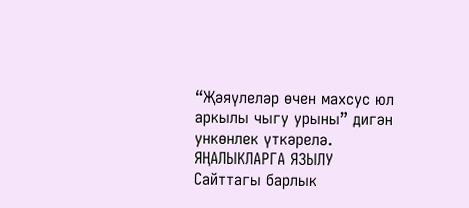“Җәяүлеләр өчен махсус юл аркылы чыгу урыны” дигән ункөнлек үткәрелә.
ЯҢАЛЫКЛАРГА ЯЗЫЛУ
Сайттагы барлык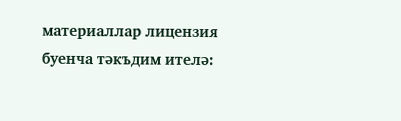материаллар лицензия буенча тәкъдим ителә: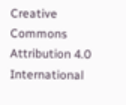Creative Commons Attribution 4.0 International